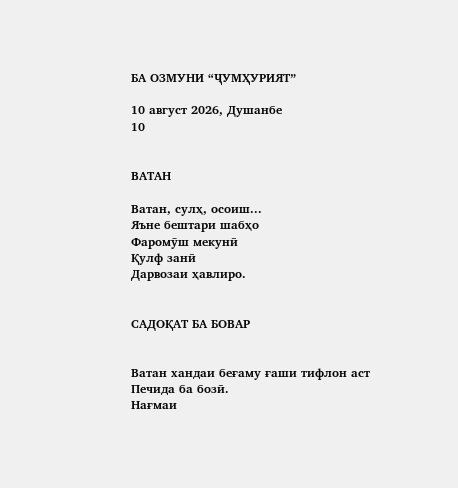БА ОЗМУНИ “ҶУМҲУРИЯТ”

10 август 2026, Душанбе
10


ВАТАН

Ватан, сулҳ, осоиш...
Яъне бештари шабҳо
Фаромӯш мекунӣ
Қулф занӣ
Дарвозаи ҳавлиро.


САДОҚАТ БА БОВАР


Ватан хандаи беғаму ғаши тифлон аст
Печида ба бозӣ.
Нағмаи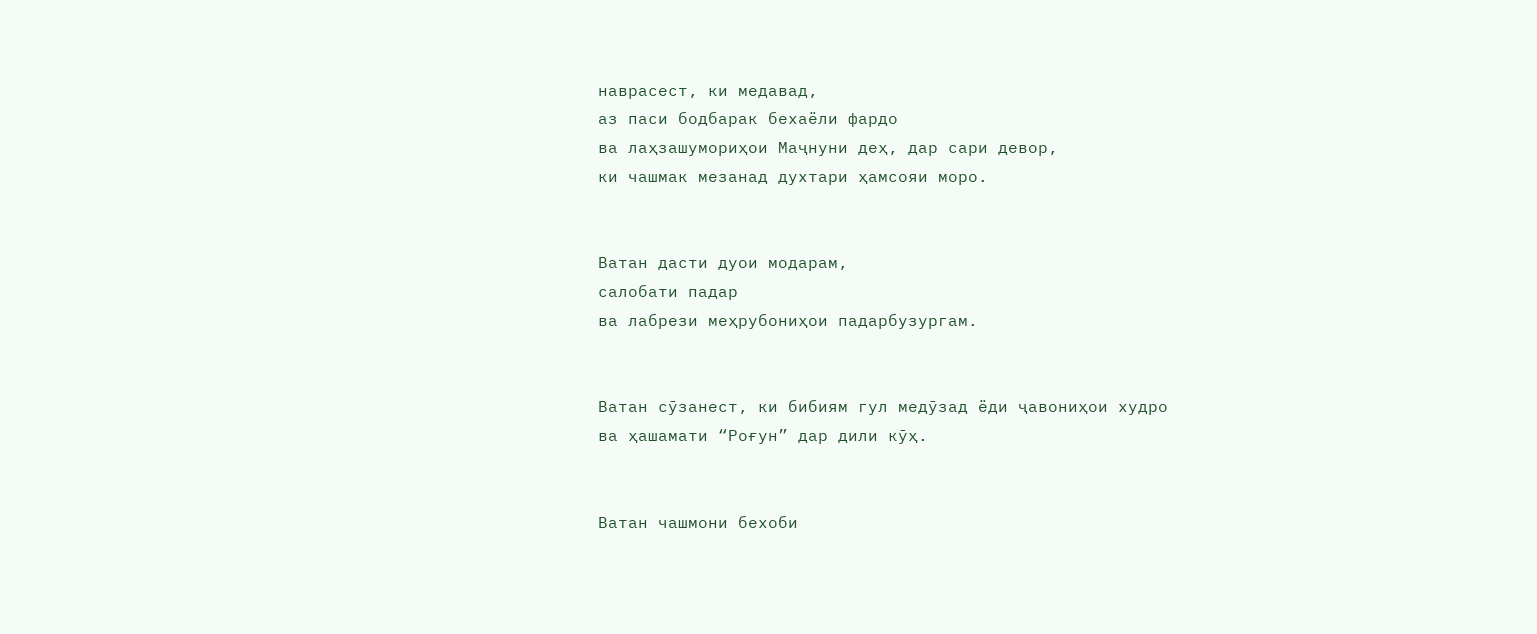наврасест, ки медавад,
аз паси бодбарак бехаёли фардо
ва лаҳзашумориҳои Маҷнуни деҳ, дар сари девор,
ки чашмак мезанад духтари ҳамсояи моро.


Ватан дасти дуои модарам,
салобати падар
ва лабрези меҳрубониҳои падарбузургам.


Ватан сӯзанест, ки бибиям гул медӯзад ёди ҷавониҳои худро
ва ҳашамати “Роғун” дар дили кӯҳ.


Ватан чашмони бехоби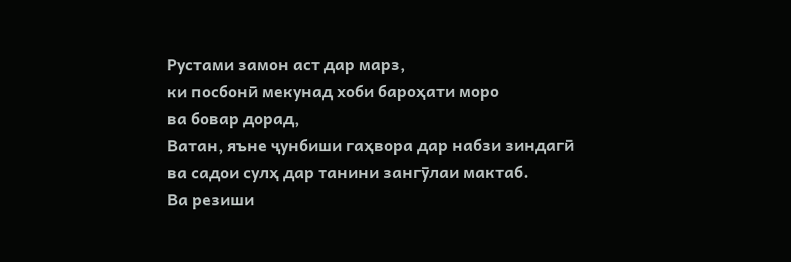Рустами замон аст дар марз,
ки посбонӣ мекунад хоби бароҳати моро
ва бовар дорад,
Ватан, яъне ҷунбиши гаҳвора дар набзи зиндагӣ
ва садои сулҳ дар танини зангӯлаи мактаб.
Ва резиши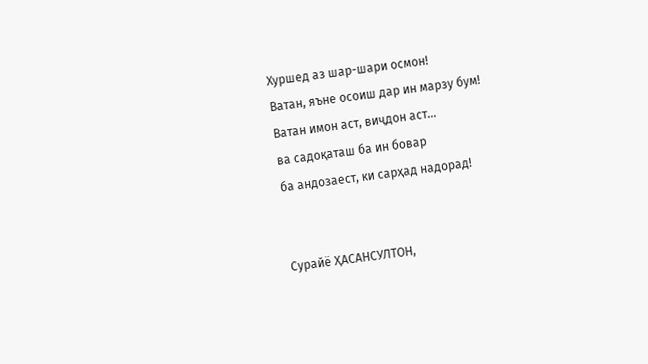Хуршед аз шар-шари осмон!
Ватан, яъне осоиш дар ин марзу бум!
Ватан имон аст, виҷдон аст...
ва садоқаташ ба ин бовар
ба андозаест, ки сарҳад надорад!


Сурайё ҲАСАНСУЛТОН,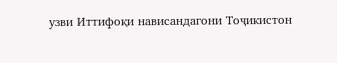узви Иттифоқи нависандагони Тоҷикистон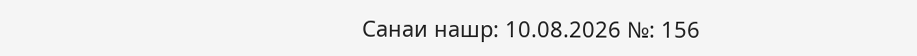Санаи нашр: 10.08.2026 №: 156